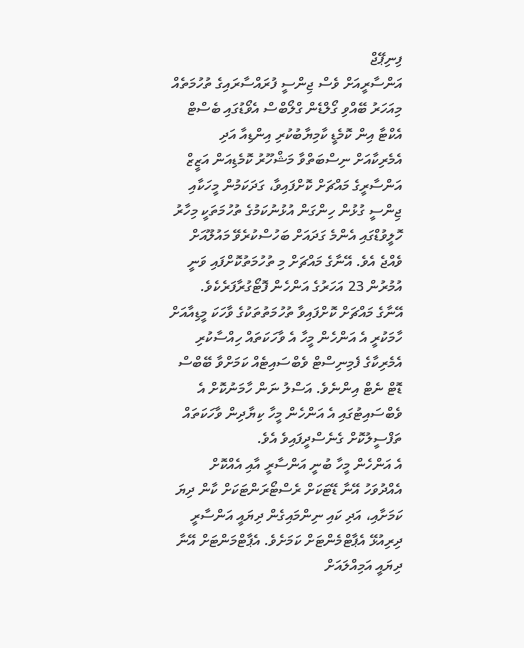ފިނިޕޭޖް
އަންސާރީއަށް ވެސް ޖިންސީ ފުރައްސާރައިގެ ތުހުމަތެއް
މިއަހަރު ބޭއްވި ގޯލްޑެން ގްލޯބްސް އެވޯޑުގައި ބެސްޓް އެކްޓާ އިން ކޮމެޑީ ކާމިޔާބުކުރި އިންޑިއާ އަދި އެމެރިކާއަށް ނިސްބަތްވާ މަޝްހޫރު ކޮމެޑިއަން އަޒީޒް އަންސާރީގެ މައްޗަށް ކޮށްފައިވާ، ގަދަކަމުން މީހަކާއި ޖިންސީ ގުޅުން ހިންގަން އުޅުނުކަމުގެ ތުހުމަތަކީ މިހާރު ހޮލީވުޑްގައި އެންމެ ގަދައަށް ބަހުސްކުރެވޭ މައުލޫއަށް ވެއްޖެ އެވެ. އޭނާގެ މައްޗަށް މި ތުހުމަތުކޮށްފައި ވަނީ އުމުރުން 23 އަހަރުގެ އަންހެން ފޮޓޯގުރާފަރެކެވެ.
އޭނާގެ މައްޗަށް ކޮށްފައިވާ ތުހުމަތުތަކުގެ ވާހަކަ މީޑިއާއަށް ހާމަކުރީ އެ އަންހެން މީހާ އެ ވާހަކަތައް ހިއްސާކުރި އެމެރިކާގެ ފެމިނިސްޓް ވެބްސައިޓެއް ކަމަށްވާ ބޭބްސް ޑޮޓް ނެޓް އިންނެވެ. އަސްލު ނަން ހާމަނުކޮށް އެ ވެބްސައިޓުގައި އެ އަންހެން މީހާ ކިޔާދިން ވާހަކަތައް ތަފްސީލުކޮށް ގެނެސްދީފައިވެ އެވެ.
އެ އަންހެން މީހާ ބުނީ އަންސާރީ އާއި އެއްކޮށް އެއްދުވަހު އޭނާ ޑޭޓަކަށް ރެސްޓޯރަންޓަކަށް ކާން ދިޔަ ކަމަށާއި، އަދި ކައި ނިންމައިގެން ދިޔައީ އަންސާރީ ދިރިއުޅޭ އެޕާޓްމެންޓަށް ކަމަށެވެ. އެޕާޓްމަންޓަށް އޭނާ ދިޔައީ އަމިއްލައަށް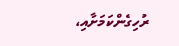ރުހިގެންކަމަށާއި،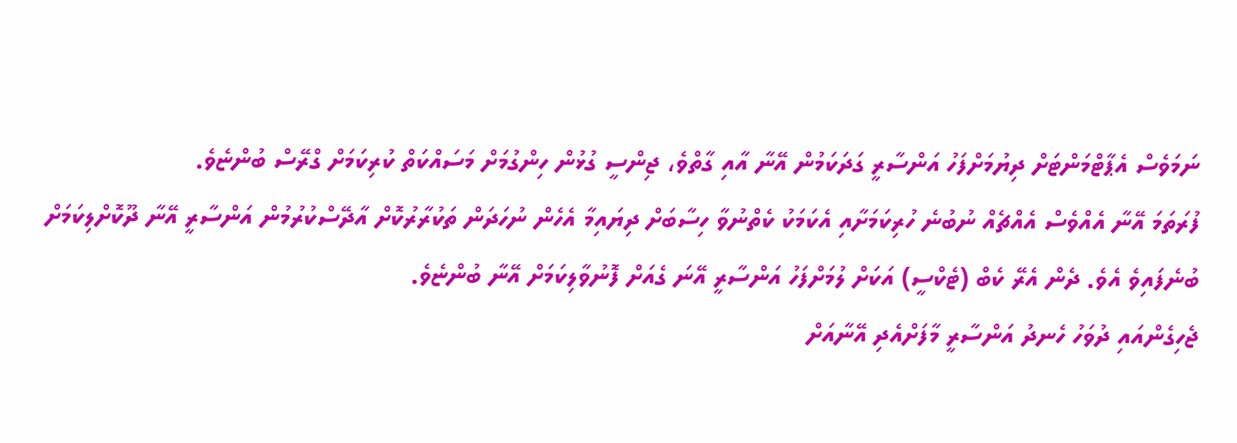ނަމަވެސް އެޕާޓްމަންޓަށް ދިޔުމަށްފަހު އަންސާރީ ގަދަކަމުން އޭނާ އާއި ގާތްވެ، ޖިންސީ ގުޅުން ހިންގުމަށް މަސައްކަތް ކުރިކަމަށް ގްރޭސް ބުންޏެވެ.
ފުރަތަމަ އޭނާ އެއްވެސް އެއްޗެއް ނުބުނެ ހުރިކަމަށާއި އެކަމަކު ކެތްނުވާ ހިސާބަށް ދިޔައިމާ އެހެން ނުހަދަން ތަކުރާރުކޮށް އާދޭސްކުރުމުން އަންސާރީ އޭނާ ދޫކޮށްލިކަމަށް ބުނެފައިވެ އެވެ. ދެން އެރޭ ކެބް (ޓެކްސީ) އަކަށް ލުމަށްފަހު އަންސާރީ އޭނަ ގެއަށް ފޮނުވާލިކަމަށް އޭނާ ބުންޏެވެ.
ޖެހިގެންއައި ދުވަހު ހެނދު އަންސާރީ މާފަށްއެދި އޭނާއަށް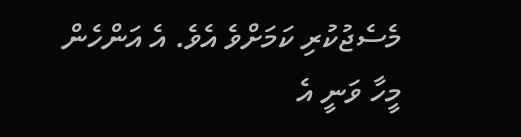މެސެޖުކުރި ކަމަށްވެ އެވެ. އެ އަންހެން މީހާ ވަނީ އެ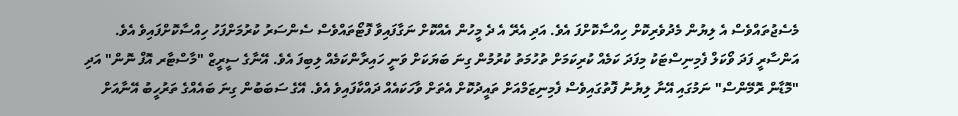މެސެޖުތައްވެސް އެ ލިޔުން މެދުވެރިކޮށް ހިއްސާކޮށްފަ އެވެ. އަދި އެރޭ އެ ދެ މީހުން އެއްކޮށް ނަގާފައިވާ ފޮޓޯތައްވެސް ސެންސަރު ކުރުމަށްފަހު ހިއްސާކޮށްފައިވެ އެވެ.
އަންސާރީ ފަދަ ވޯކަލް ފެމިނިސްޓަކު މިފަދަ ކަމެއް ކުރިކަމަށް ތުހުމަތު ކުރުމުން ގިނަ ބަޔަކަށް ވަނީ ހައިރާންކަމެއް ލިބިފަ އެވެ. އޭނާގެ ސީރީޒް "މާސްޓާރ އޮފް ނޮން" އަދި "މޮޑާން ރޮމޭންސް" ނަމުގައި އޭނާ ލިޔުނު ފޮތުގައިވެސް ފެމިނިޒަމްއަށް ތައީދުކޮށް އެތަށް ވާހަކައެއް ދައްކާފައިވެ އެވެ. އޭގެ ސަބަބުން ގިނަ ބައެއްގެ ތަރުހީބު އޭނާއަށް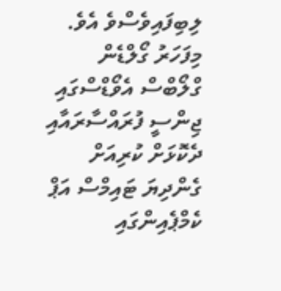ލިބިފައިވެސްވެ އެވެ.
މިފަހަރު ގޯލްޑެން ގްލޯބްސް އެވޯޑްސްގައި ޖިންސީ ފުރައްސާރައާއި ދެކޮޅަށް ކުރިއަށް ގެންދިޔަ ޓައިމްސް އަޕް ކެމްޕެއިންގައި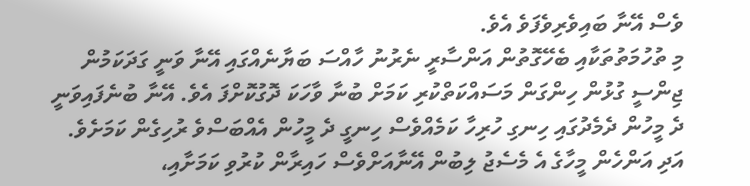ވެސް އޭނާ ބައިވެރިވެފަވެ އެވެ.
މި ތުހުމަތުތަކާއި ބެހޭގޮތުން އަންސާރީ ނެރުނު ހާއްސަ ބަޔާނެއްގައި އޭނާ ވަނީ ގަދަކަމުން ޖިންސީ ގުޅުން ހިންގަން މަސައްކަތްކުރި ކަމަށް ބުނާ ވާހަކަ ދޮގުކޮށްފަ އެވެ. އޭނާ ބުނެފައިވަނީ ދެ މީހުން ދެމެދުގައި ހިނގި ހުރިހާ ކަމެއްވެސް ހިނގީ ދެ މީހުން އެއްބަސްވެ ރުހިގެން ކަމަށެވެ. އަދި އަންހެން މީހާގެ އެ މެސެޖު ލިބުން އޭނާއަށްވެސް ހައިރާން ކުރުވި ކަމަށާއި،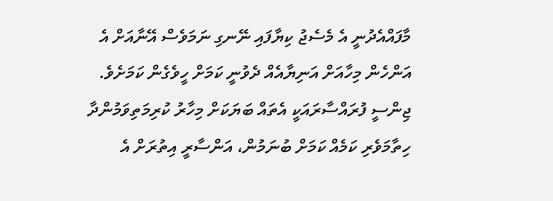މާފައްއެދުނީ އެ މެސެޖު ކިޔާފައި ނޭނގި ނަމަވެސް އޭނާއަށް އެ އަންހެން މިހާއަށް އަނިޔާއެއް ދެވުނީ ކަމަށް ހީވެގެން ކަމަށެވެ.
ޖިންސީ ފުރައްސާރައަކީ އެތައް ބަޔަކަށް މިހާރު ކުރިމަތިވަމުންދާ ހިތާމަވެރި ކަމެއް ކަމަށް ބުނަމުން، އަންސާރީ އިތުރަށް އެ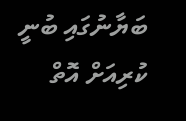ބަޔާނުގައި ބުނީ ކުރިއަށް އޮތް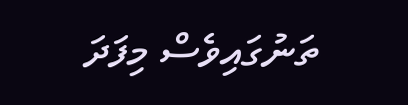ތަނުގައިވެސް މިފަދަ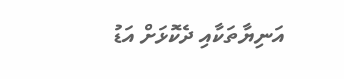އަނިޔާތަކާއި ދެކޮޅަށް އަޑު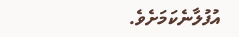އުފުލާނެކަމަށެވެ.